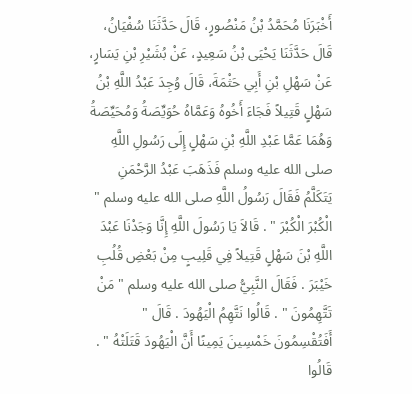أَخْبَرَنَا مُحَمَّدُ بْنُ مَنْصُورٍ، قَالَ حَدَّثَنَا سُفْيَانُ، قَالَ حَدَّثَنَا يَحْيَى بْنُ سَعِيدٍ، عَنْ بُشَيْرِ بْنِ يَسَارٍ، عَنْ سَهْلِ بْنِ أَبِي حَثْمَةَ، قَالَ وُجِدَ عَبْدُ اللَّهِ بْنُ سَهْلٍ قَتِيلاً فَجَاءَ أَخُوهُ وَعَمَّاهُ حُوَيِّصَةُ وَمُحَيِّصَةُ وَهُمَا عَمَّا عَبْدِ اللَّهِ بْنِ سَهْلٍ إِلَى رَسُولِ اللَّهِ صلى الله عليه وسلم فَذَهَبَ عَبْدُ الرَّحْمَنِ يَتَكَلَّمُ فَقَالَ رَسُولُ اللَّهِ صلى الله عليه وسلم " الْكُبْرَ الْكُبْرَ " . قَالاَ يَا رَسُولَ اللَّهِ إِنَّا وَجَدْنَا عَبْدَ اللَّهِ بْنَ سَهْلٍ قَتِيلاً فِي قَلِيبٍ مِنْ بَعْضِ قُلُبِ خَيْبَرَ . فَقَالَ النَّبِيُّ صلى الله عليه وسلم " مَنْ تَتَّهِمُونَ " . قَالُوا نَتَّهِمُ الْيَهُودَ . قَالَ " أَفَتُقْسِمُونَ خَمْسِينَ يَمِينًا أَنَّ الْيَهُودَ قَتَلَتْهُ " . قَالُوا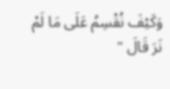وَكَيْفَ نُقْسِمُ عَلَى مَا لَمْ نَرَ قَالَ "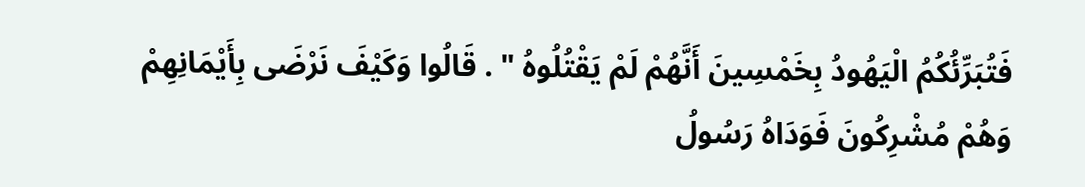فَتُبَرِّئُكُمُ الْيَهُودُ بِخَمْسِينَ أَنَّهُمْ لَمْ يَقْتُلُوهُ " . قَالُوا وَكَيْفَ نَرْضَى بِأَيْمَانِهِمْ وَهُمْ مُشْرِكُونَ فَوَدَاهُ رَسُولُ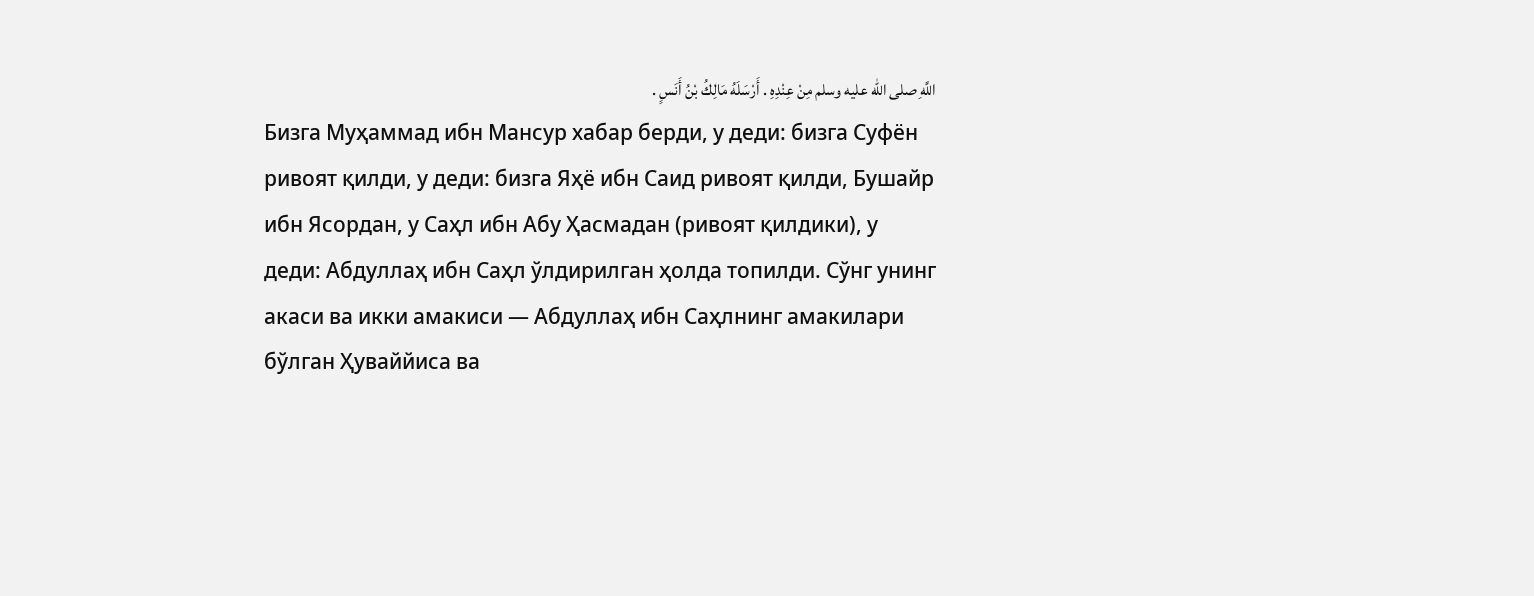اللَّهِ صلى الله عليه وسلم مِنْ عِنْدِهِ . أَرْسَلَهُ مَالِكُ بْنُ أَنَسٍ .
Бизга Муҳаммад ибн Мансур хабар берди, у деди: бизга Суфён ривоят қилди, у деди: бизга Яҳё ибн Саид ривоят қилди, Бушайр ибн Ясордан, у Саҳл ибн Абу Ҳасмадан (ривоят қилдики), у деди: Абдуллаҳ ибн Саҳл ўлдирилган ҳолда топилди. Сўнг унинг акаси ва икки амакиси — Абдуллаҳ ибн Саҳлнинг амакилари бўлган Ҳуваййиса ва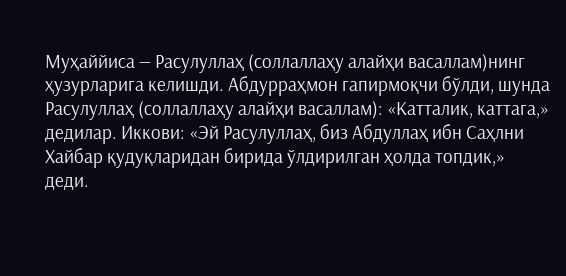Муҳаййиса — Расулуллаҳ (соллаллаҳу алайҳи васаллам)нинг ҳузурларига келишди. Абдурраҳмон гапирмоқчи бўлди, шунда Расулуллаҳ (соллаллаҳу алайҳи васаллам): «Катталик, каттага,» дедилар. Иккови: «Эй Расулуллаҳ, биз Абдуллаҳ ибн Саҳлни Хайбар қудуқларидан бирида ўлдирилган ҳолда топдик,» деди.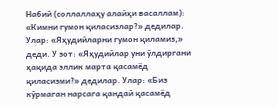Набий (соллаллаҳу алайҳи васаллам): «Кимни гумон қиласизлар?» дедилар. Улар: «Яҳудийларни гумон қиламиз,» деди. У зот: «Яҳудийлар уни ўлдиргани ҳақида эллик марта қасамёд қиласизми?» дедилар. Улар: «Биз кўрмаган нарсага қандай қасамёд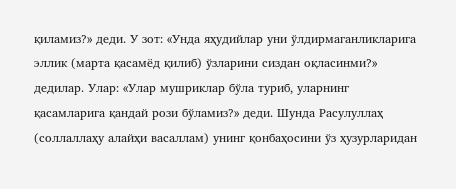қиламиз?» деди. У зот: «Унда яҳудийлар уни ўлдирмаганликларига эллик (марта қасамёд қилиб) ўзларини сиздан оқласинми?» дедилар. Улар: «Улар мушриклар бўла туриб, уларнинг қасамларига қандай рози бўламиз?» деди. Шунда Расулуллаҳ (соллаллаҳу алайҳи васаллам) унинг қонбаҳосини ўз ҳузурларидан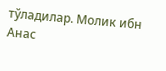тўладилар. Молик ибн Анас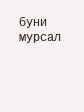буни мурсал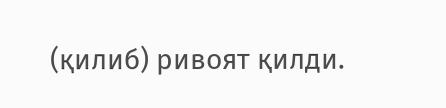(қилиб) ривоят қилди.